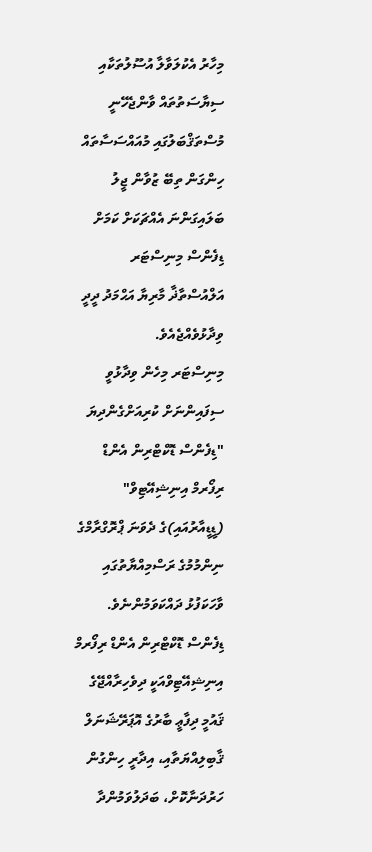މިހާރު އެކުލަވާލާ އުސޫލުތަކާއި ސިޔާސަތުތައް ވާންޖެހޭނީ މުސްތަޤްބަލުގައި މުއައްސަސާތައް ހިންގަން ތިބޭ ޒުވާން ޖީލު ބަލައިގަންނަ އެއްޗަކަށް ކަމަށް ޑިފެންސް މިނިސްޓަރ އަލްއުސްތާޛާ މާރިޔާ އަޙްމަދު ދީދީ ވިދާޅުވެއްޖެއެވެ.
މިނިސްޓަރ މިހެން ވިދާޅުވީ ސިފައިންނަށް ކުރިއަށްގެންދިޔަ "ޑިފެންސް ޑޮކްޓްރިން އެންޑް ރިފޯރމް އިނިޝިއޭޓިވް" (ޑީޑީއާރުއައި)ގެ ދެވަނަ ޕްރޮގްރާމްގެ ނިންމުމުގެ ރަސްމިއްޔާތުގައި ވާހަކަފުޅު ދައްކަވަމުންނެވެ.
ޑިފެންސް ޑޮކްޓްރިން އެންޑް ރިފޯރމް އިނިޝިއޭޓިވްއަކީ ދިވެހިރާއްޖޭގެ ޤައުމީ ދިފާޢީ ބާރުގެ އޮޕަރޭޝަނަލް ޤާބިލިއްޔަތާއި، އިދާރީ ހިންގުން ހަރުދަނާކޮށް، ބަދަލުވަމުންދާ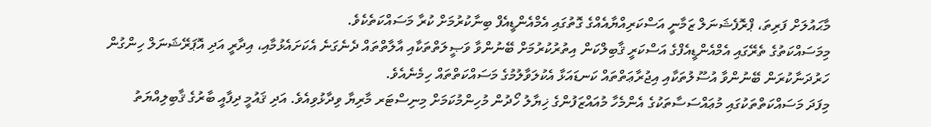މާޙައުލަށް ފަރިތަ، ޕްރޮފެޝަނަލް ޒަމާނީ އަސްކަރިއްޔާއެއްގެ ގޮތުގައި އެމްއެންޑީއެފް ބިނާކުރުމަށް ކުރާ މަސައްކަތެކެވެ.
މިމަސައްކަތުގެ ތެރޭގައި އެމްއެންޑީއެފްގެ އަސްކަރީ ޤާބިލްކަން އިތުރުކުރުމަށް ބޭނުންވާ ވަޞީލަތްތަކާއި އާލާތްތައް ދެނެގަނެ އެކަށައެޅުމާއި، އިދާރީ އަދި އޮޕަރޭޝަނަލް ހިންގުން ހަރުދަނާކުރަން ބޭނުންވާ އުސޫލުތަކާއި އިޖުރާޢަތްތައް ކަނޑައަޅާ އެކުލަވާލުމުގެ މަސައްކަތްތައް ހިމެނެއެވެ.
މިފަދަ މަސައްކަތްތަކުގައި މުޢައްސަސާތަކުގެ އެންމެހާ މުއައްޒަފުންގެ ޚިޔާލު ހޯދުން މުހިންމުކަމަށް މިނިސްޓަރ މާރިޔާ ވިދާޅުވިއެވެ. އަދި ޤައުމީ ދިފާއީ ބާރުގެ ޤާބިލިއްޔަތު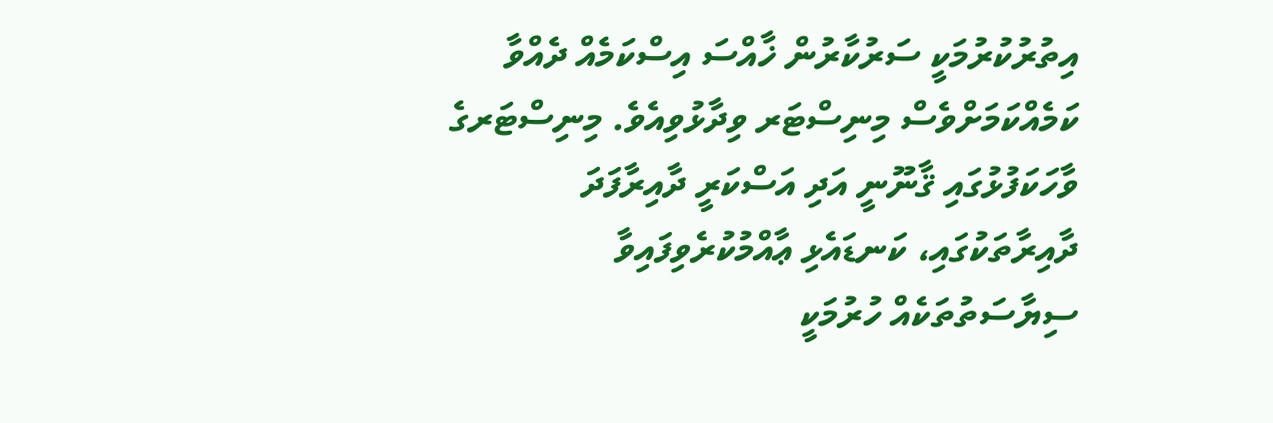އިތުރުކުރުމަކީ ސަރުކާރުން ޚާއްސަ އިސްކަމެއް ދެއްވާ ކަމެއްކަމަށްވެސް މިނިސްޓަރ ވިދާޅުވިއެވެ. މިނިސްޓަރގެ ވާހަކަފުޅުގައި ޤާނޫނީ އަދި އަސްކަރީ ދާއިރާފަދަ ދާއިރާތަކުގައި، ކަނޑައެޅި ޢާއްމުކުރެވިފައިވާ ސިޔާސަތުތަކެއް ހުރުމަކީ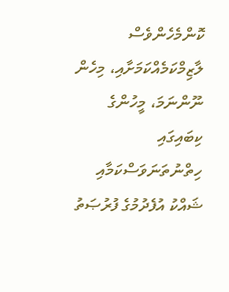ކޮންމެހެންވެސް ލާޒިމްކަމެއްކަމަށާއި، މިހެން ނޫންނަމަ، މީހުންގެ ކިބައިގައި ހިތްނުތަނަވަސްކަމާއި ޝައްކު އުފެދުމުގެ ފުރުޞަތު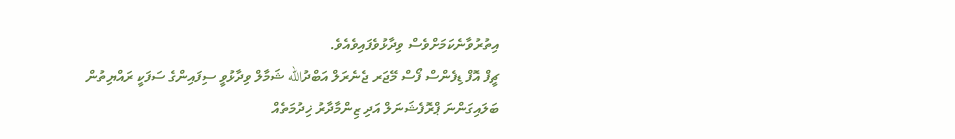އިތުރުވާނެކަމަށްވެސް ވިދާޅުވެފައިވެއެވެ.
ޗީފް އޮފް ޑިފެންސް ފޯސް މޭޖަރ ޖެނެރަލް އަބްދުالله ޝަމާލް ވިދާޅުވީ ސިފައިންގެ ސަފަކީ ރައްޔިތުން ބަލައިގަންނަ ޕްރޮފެޝަނަލް އަދި ޒިންމާދާރު ޚިދުމަތެއް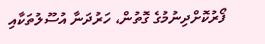ފޯރުކޮށްދިނުމުގެ ގޮތުން، ހަރުދަނާ އުސޫލުތަކާއި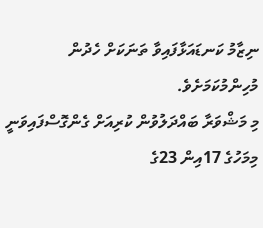ނިޒާމު ކަނޑައަޅާފައިވާ ތަނަކަށް ހެދުން މުހިންމުކަމަށެވެ.
މި މަޝްވަރާ ބައްދަލުވުން ކުރިއަށް ގެންގޮސްފައިވަނީ މިމަހުގެ 17އިން 23ގެ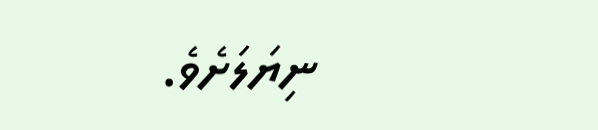ނިޔަލަށެވެ.